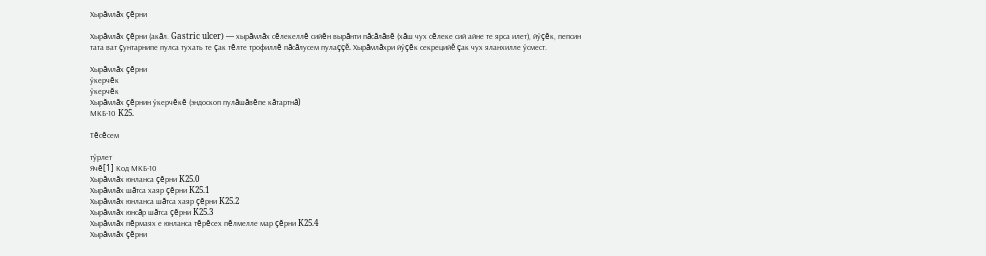Хырăмлăх çĕрни

Хырăмлăх çĕрни (акăл. Gastric ulcer) — хырăмлăх сĕлекеллĕ сийĕн вырăнти пăсăлăвĕ (хăш чух сĕлеке сий айне те ярса илет), йӳçĕк, пепсин тата ват çунтарнипе пулса тухать те çак тĕлте трофиллĕ пăсăлусем пулаççĕ. Хырăмлăхри йӳçĕк секрецийĕ çак чух яланхилле ӳсмест.

Хырăмлăх çĕрни
ӳкерчĕк
ӳкерчĕк
Хырăмлăх çĕрнин ӳкерчĕкĕ (эндоскоп пулăшăвĕпе кăтартнă)
МКБ-10 K25.

Тĕсĕсем

тӳрлет
Ячĕ[1] Код МКБ-10
Хырăмлăх юнланса çĕрни K25.0
Хырăмлăх шăтса хаяр çĕрни K25.1
Хырăмлăх юнланса шăтса хаяр çĕрни K25.2
Хырăмлăх юнсăр шăтса çĕрни K25.3
Хырăмлăх пĕрмаях е юнланса тĕрĕсех пĕлмелле мар çĕрни K25.4
Хырăмлăх çĕрни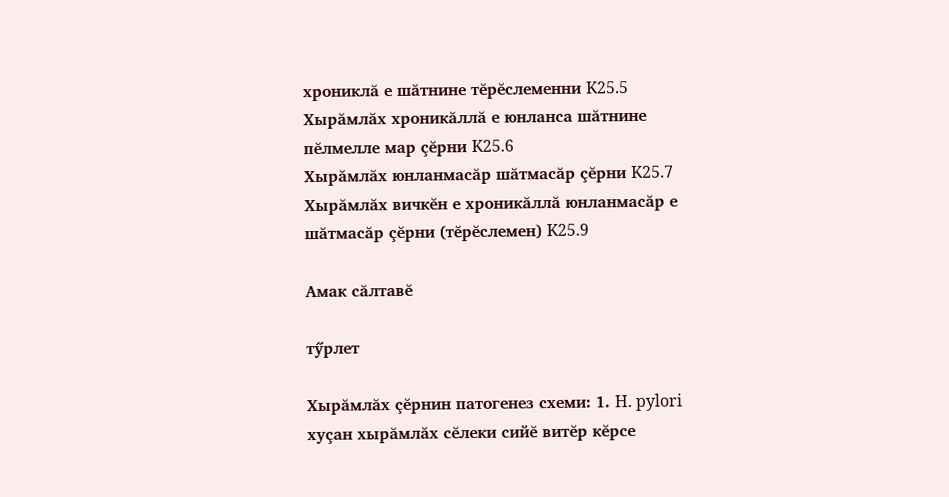хрониклă е шăтнине тĕрĕслеменни K25.5
Хырăмлăх хроникăллă е юнланса шăтнине пĕлмелле мар çĕрни K25.6
Хырăмлăх юнланмасăр шăтмасăр çĕрни K25.7
Хырăмлăх вичкĕн е хроникăллă юнланмасăр е шăтмасăр çĕрни (тĕрĕслемен) K25.9

Амак сăлтавĕ

тӳрлет

Хырăмлăх çĕрнин патогенез схеми: 1. H. pylori хуçан хырăмлăх сĕлеки сийĕ витĕр кĕрсе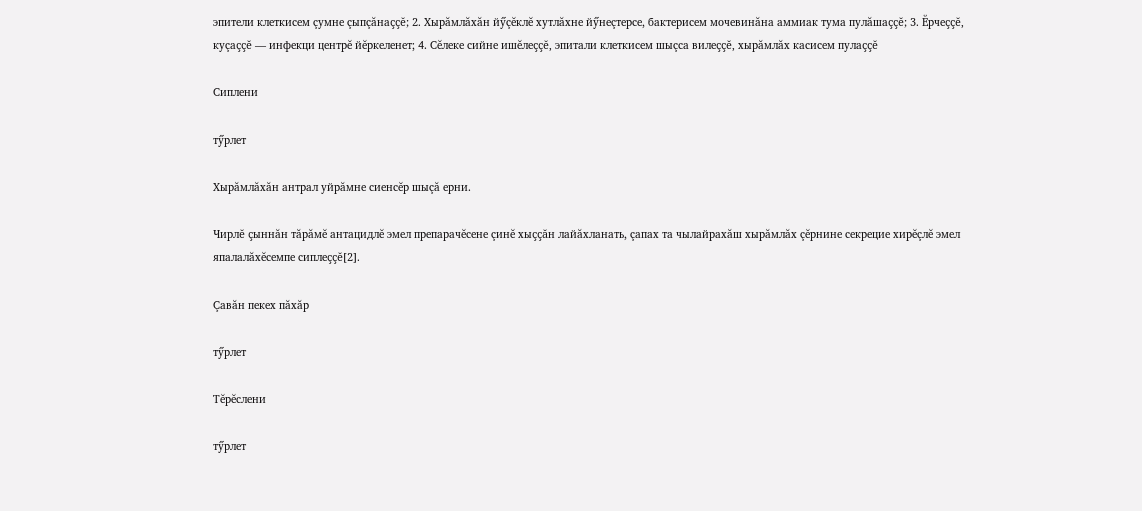эпители клеткисем çумне çыпçăнаççĕ; 2. Хырăмлăхăн йӳçĕклĕ хутлăхне йӳнеçтерсе, бактерисем мочевинăна аммиак тума пулăшаççĕ; 3. Ӗрчеççĕ, куçаççĕ — инфекци центрĕ йĕркеленет; 4. Сĕлеке сийне ишĕлеççĕ, эпитали клеткисем шыçса вилеççĕ, хырăмлăх касисем пулаççĕ

Сиплени

тӳрлет

Хырăмлăхăн антрал уйрăмне сиенсĕр шыçă ерни.

Чирлĕ çыннăн тăрăмĕ антацидлĕ эмел препарачĕсене çинĕ хыççăн лайăхланать, çапах та чылайрахăш хырăмлăх çĕрнине секрецие хирĕçлĕ эмел япалалăхĕсемпе сиплеççĕ[2].

Çавăн пекех пăхăр

тӳрлет

Тĕрĕслени

тӳрлет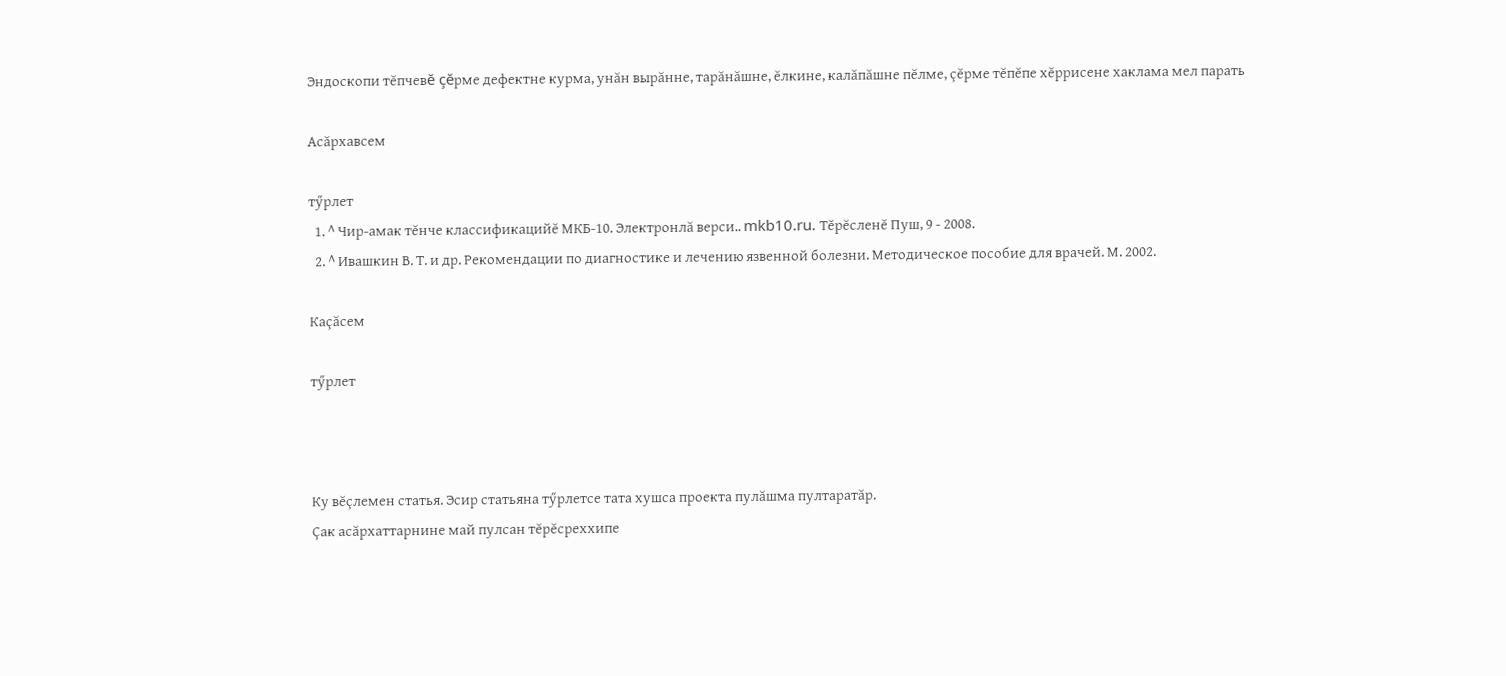Эндоскопи тĕпчевĕ çĕрме дефектне курма, унăн вырăнне, тарăнăшне, ĕлкине, калăпăшне пĕлме, çĕрме тĕпĕпе хĕррисене хаклама мел парать

Асăрхавсем

тӳрлет
  1. ^ Чир-амак тĕнче классификацийĕ МКБ-10. Электронлă верси.. mkb10.ru. Тĕрĕсленĕ Пуш, 9 - 2008.
  2. ^ Ивашкин В. Т. и др. Рекомендации по диагностике и лечению язвенной болезни. Методическое пособие для врачей. М. 2002.

Каçăсем

тӳрлет



Ку вĕçлемен статья. Эсир статьяна тӳрлетсе тата хушса проекта пулăшма пултаратăр.
Çак асăрхаттарнине май пулсан тĕрĕсреххипе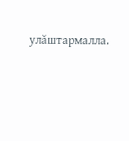улăштармалла.